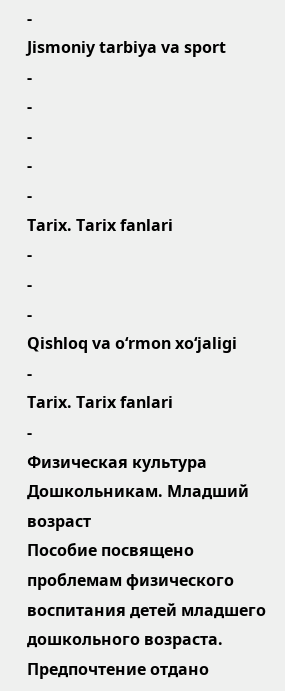-
Jismoniy tarbiya va sport
-
-
-
-
-
Tarix. Tarix fanlari
-
-
-
Qishloq va o‘rmon xo‘jaligi
-
Tarix. Tarix fanlari
-
Физическая культура Дошкольникам. Младший возраст
Пособие посвящено проблемам физического воспитания детей младшего дошкольного возраста. Предпочтение отдано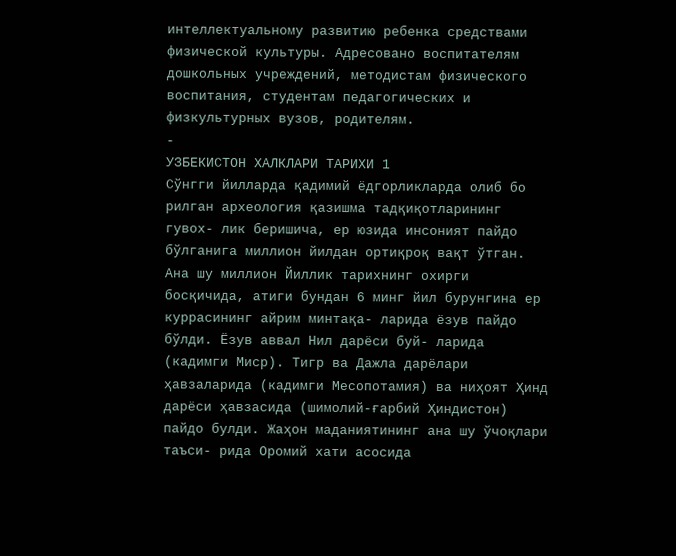интеллектуальному развитию ребенка средствами физической культуры. Адресовано воспитателям дошкольных учреждений, методистам физического воспитания, студентам педагогических и физкультурных вузов, родителям.
-
УЗБЕКИСТОН ХАЛКЛАРИ ТАРИХИ 1
Сўнгги йилларда қадимий ёдгорликларда олиб бо рилган археология қазишма тадқиқотларининг гувох- лик беришича, ер юзида инсоният пайдо бўлганига миллион йилдан ортиқроқ вақт ўтган. Ана шу миллион Йиллик тарихнинг охирги босқичида, атиги бундан 6 минг йил бурунгина ер куррасининг айрим минтақа- ларида ёзув пайдо бўлди. Ёзув аввал Нил дарёси буй- ларида (кадимги Миср). Тигр ва Дажла дарёлари ҳавзаларида (кадимги Месопотамия) ва ниҳоят Ҳинд дарёси ҳавзасида (шимолий-ғарбий Ҳиндистон) пайдо булди. Жаҳон маданиятининг ана шу ўчоқлари таъси- рида Оромий хати асосида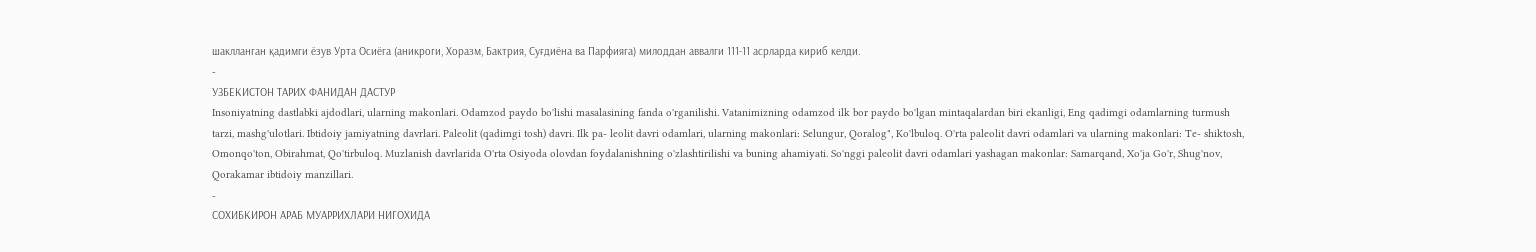шаклланган қадимги ёзув Урта Осиёга (аникроги, Хоразм, Бактрия, Суғдиёна ва Парфияга) милоддан аввалги 111-11 асрларда кириб келди.
-
УЗБЕКИСТОН ТАРИХ ФАНИДАН ДАСТУР
Insoniyatning dastlabki ajdodlari, ularning makonlari. Odamzod paydo bo'lishi masalasining fanda o'rganilishi. Vatanimizning odamzod ilk bor paydo bo'lgan mintaqalardan biri ekanligi, Eng qadimgi odamlarning turmush tarzi, mashg'ulotlari. Ibtidoiy jamiyatning davrlari. Paleolit (qadimgi tosh) davri. Ilk pa- leolit davri odamlari, ularning makonlari: Selungur, Qoralog", Ko'lbuloq. O'rta paleolit davri odamlari va ularning makonlari: Te- shiktosh, Omonqo'ton, Obirahmat, Qo'tirbuloq. Muzlanish davrlarida O'rta Osiyoda olovdan foydalanishning o'zlashtirilishi va buning ahamiyati. So'nggi paleolit davri odamlari yashagan makonlar: Samarqand, Xo'ja Go'r, Shug'nov, Qorakamar ibtidoiy manzillari.
-
СОХИБКИРОН АРАБ МУАРРИХЛАРИ НИГОХИДА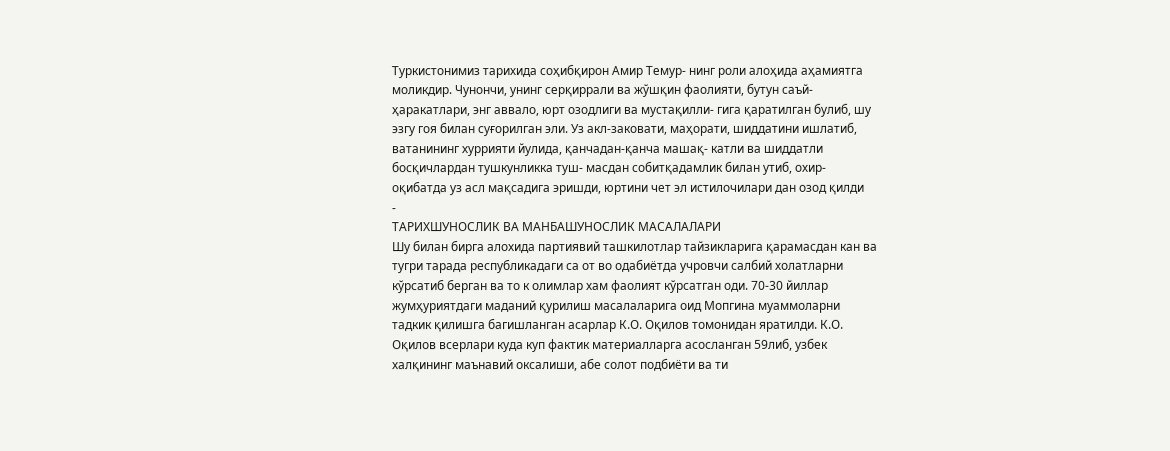Туркистонимиз тарихида соҳибқирон Амир Темур- нинг роли алоҳида аҳамиятга моликдир. Чунончи, унинг серқиррали ва жўшқин фаолияти, бутун саъй- ҳаракатлари, энг аввало, юрт озодлиги ва мустақилли- гига қаратилган булиб, шу эзгу гоя билан суғорилган эли. Уз акл-заковати, маҳорати, шиддатини ишлатиб, ватанининг хуррияти йулида, қанчадан-қанча машақ- катли ва шиддатли босқичлардан тушкунликка туш- масдан собитқадамлик билан утиб, охир-оқибатда уз асл мақсадига эришди, юртини чет эл истилочилари дан озод қилди
-
ТАРИХШУНОСЛИК ВА МАНБАШУНОСЛИК МАСАЛАЛАРИ
Шу билан бирга алохида партиявий ташкилотлар тайзикларига қарамасдан кан ва тугри тарада республикадаги са от во одабиётда учровчи салбий холатларни кўрсатиб берган ва то к олимлар хам фаолият кўрсатган оди. 70-30 йиллар жумҳуриятдаги маданий қурилиш масалаларига оид Мопгина муаммоларни тадкик қилишга багишланган асарлар К.О. Оқилов томонидан яратилди. К.О. Оқилов всерлари куда куп фактик материалларга асосланган 59либ, узбек халқининг маънавий оксалиши, абе солот подбиёти ва ти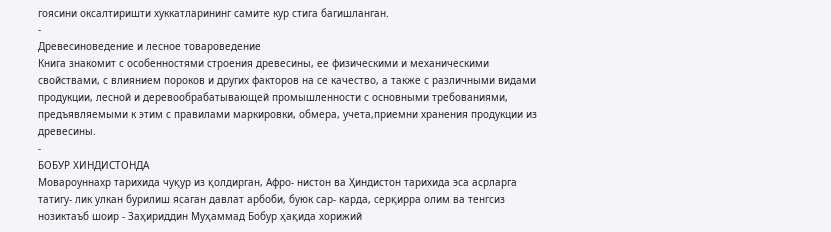гоясини оксалтиришти хуккатларининг самите кур стига багишланган.
-
Древесиноведение и лесное товароведение
Книга знакомит с особенностями строения древесины, ее физическими и механическими свойствами, с влиянием пороков и других факторов на се качество, а также с различными видами продукции, лесной и деревообрабатывающей промышленности с основными требованиями, предъявляемыми к этим с правилами маркировки, обмера, учета,приемни хранения продукции из древесины.
-
БОБУР ХИНДИСТОНДА
Мовароуннахр тарихида чуқур из қолдирган, Афро- нистон ва Ҳиндистон тарихида эса асрларга татигу- лик улкан бурилиш ясаган давлат арбоби, буюк сар- карда, серқирра олим ва тенгсиз нозиктаъб шоир - Заҳириддин Муҳаммад Бобур ҳақида хорижий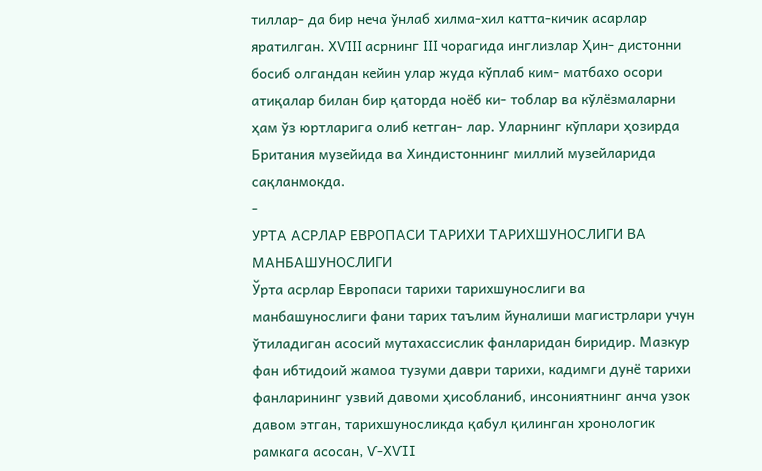тиллар- да бир неча ўнлаб хилма-хил катта-кичик асарлар яратилган. ХѴIII асрнинг III чорагида инглизлар Ҳин- дистонни босиб олгандан кейин улар жуда кўплаб ким- матбахо осори атиқалар билан бир қаторда ноёб ки- тоблар ва кўлёзмаларни ҳам ўз юртларига олиб кетган- лар. Уларнинг кўплари ҳозирда Британия музейида ва Хиндистоннинг миллий музейларида сақланмокда.
-
УРТА АСРЛАР ЕВРОПАСИ ТАРИХИ ТАРИХШУНОСЛИГИ ВА МАНБАШУНОСЛИГИ
Ўрта асрлар Европаси тарихи тарихшунослиги ва манбашунослиги фани тарих таълим йуналиши магистрлари учун ўтиладиган асосий мутахассислик фанларидан биридир. Мазкур фан ибтидоий жамоа тузуми даври тарихи, кадимги дунё тарихи фанларининг узвий давоми ҳисобланиб, инсониятнинг анча узок давом этган, тарихшуносликда қабул қилинган хронологик рамкага асосан, Ѵ-ХѴІI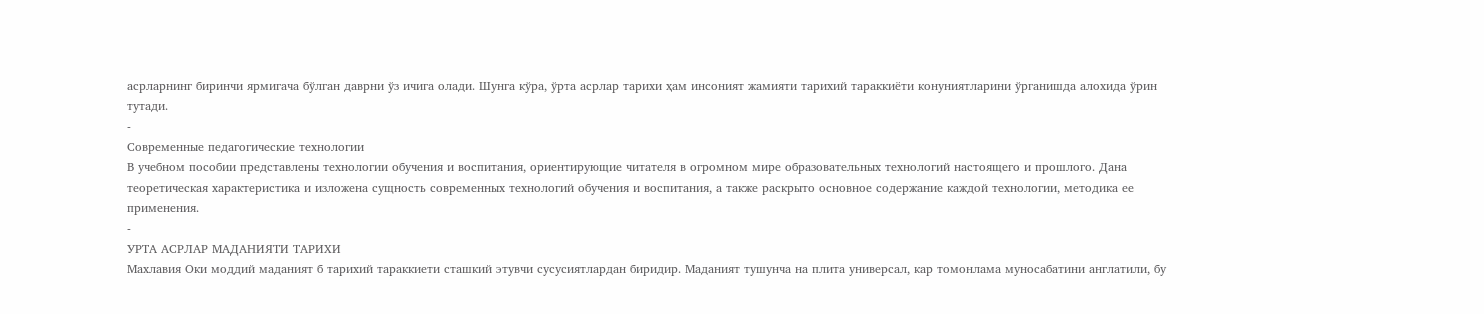асрларнинг биринчи ярмигача бўлган даврни ўз ичига олади. Шунга кўра, ўрта асрлар тарихи ҳам инсоният жамияти тарихий тараккиёти конуниятларини ўрганишда алохида ўрин тутади.
-
Современные педагогические технологии
В учебном пособии представлены технологии обучения и воспитания, ориентирующие читателя в огромном мире образовательных технологий настоящего и прошлого. Дана теоретическая характеристика и изложена сущность современных технологий обучения и воспитания, а также раскрыто основное содержание каждой технологии, методика ее применения.
-
УРТА АСРЛАР МАДАНИЯТИ ТАРИХИ
Махлавия Оки моддий маданият б тарихий тараккиети сташкий этувчи сусусиятлардан биридир. Маданият тушунча на плита универсал, кар томонлама муносабатини англатили, бу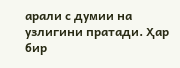арали с думии на узлигини пратади. Ҳар бир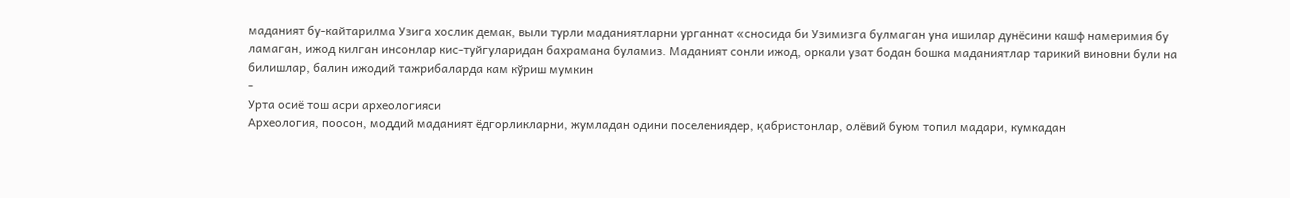маданият бу-кайтарилма Узига хослик демак, выли турли маданиятларни урганнат «сносида би Узимизга булмаган уна ишилар дунёсини кашф намеримия бу ламаган, ижод килган инсонлар кис-туйгуларидан бахрамана буламиз. Маданият сонли ижод, оркали узат бодан бошка маданиятлар тарикий виновни були на билишлар, балин ижодий тажрибаларда кам кўриш мумкин
-
Урта осиё тош асри археологияси
Археология, поосон, моддий маданият ёдгорликларни, жумладан одини поселениядер, қабристонлар, олёвий буюм топил мадари, кумкадан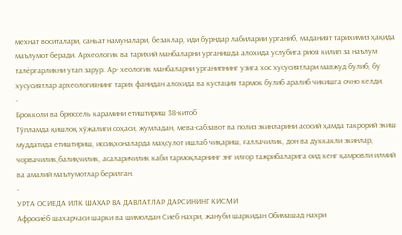мехнат воситалари, саньат намуналари, безаклар, иди бурндар лабиларии урганиб, маданият тарихимиз ҳақида маълумот беради. Археологик ва тарихий манбаларни урганишда алохида услубига риоя килип за наълум талёргарликни утап зарур. Ар- хеологик манбаларни урганипнинг узига хос хусусиятлари мавжуд булиб, бу хусусиятлар археологиянинг тарих фанидан алохида ва кустация тармок булиб аралиб чикишга очно келди.
-
Брокколи ва брюссель карамини етиштириш 38-китоб
Тўпламда қишлоқ хўжалиги соҳаси, жумладан, мева-сабзавот ва полиз экинларини асосий ҳамда такрорий экиш муддатида етиштириш, иссиқхоналарда маҳсулот ишлаб чиқариш, ғаллачилик, дон ва дуккакли экинлар, чорвачилик,балиқчилик, асаларичилик каби тармоқларнинг энг илғор тажрибаларига оид кенг қамровли илмий ва амалий маълумотлар берилган.
-
УРТА ОСИЕДА ИЛК ШАХАР ВА ДАВЛАТЛАР ДАРСИНИНГ КИСМИ
Афросиёб шахарчаси шарки ва шимолдан Сиеб нахри, жануби шаркидан Обимашад нахри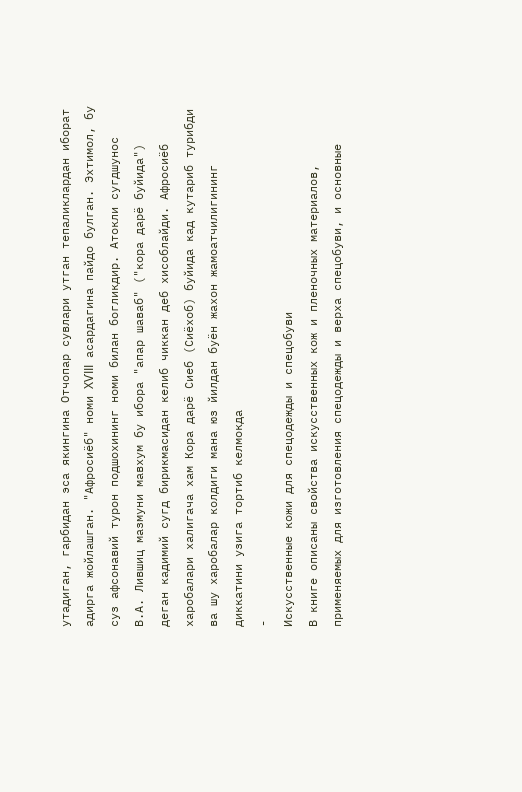утадиган, гарбидан эса якингина Отчопар сувлари утган тепаликлардан иборат адирга жойлашган. "Афросиёб" номи ХѴІІІ асардагина пайдо булган. Эхтимол, бу суз афсонавий турон подшохининг номи билан богликдир. Атокли сугдшунос В.А. Лившиц мазмуни мавхум бу ибора "апар шаваб" ("кора дарё буйида") деган кадимий сугд бирикмасидан келиб чиккан деб хисоблайди. Афросиёб харобалари халигача хам Кора дарё Сиеб (Сиёхоб) буйида кад кутариб турибди ва шу харобалар колдиги мана юз йилдан буён жахон жамоатчилигининг диккатини узига тортиб келмокда
-
Искусственные кожи для спецодежды и спецобуви
В книге описаны свойства искусственных кож и пленочных материалов, применяемых для изготовления спецодежды и верха спецобуви, и основные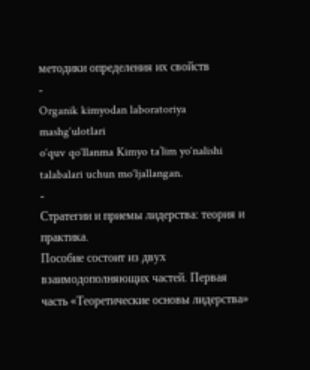методики определения их свойств
-
Organik kimyodan laboratoriya mashg‘ulotlari
o‘quv qo‘llanma Kimyo ta’lim yo‘nalishi talabalari uchun mo‘ljallangan.
-
Стратегии и приемы лидерства: теория и практика.
Пособие состоит из двух взаимодополняющих частей. Первая часть «Теоретические основы лидерства»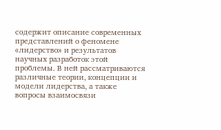содержит описание современных представлений о феномене «лидерство» и результатов научных разработок этой проблемы. В ней рассматриваются различные теории, концепции и модели лидерства, а также вопросы взаимосвязи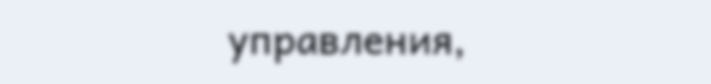управления,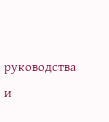руководства и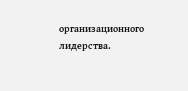организационного лидерства.